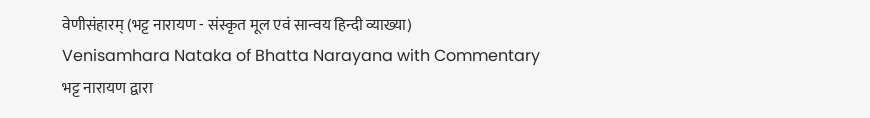वेणीसंहारम् (भट्ट नारायण - संस्कृत मूल एवं सान्वय हिन्दी व्याख्या)
Venisamhara Nataka of Bhatta Narayana with Commentary
भट्ट नारायण द्वारा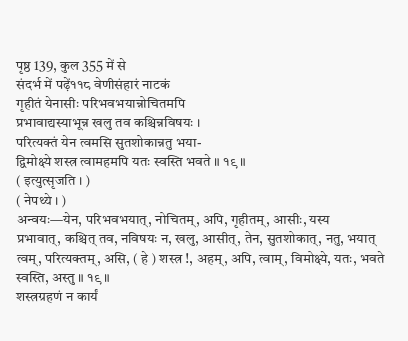पृष्ठ 139, कुल 355 में से
संदर्भ में पढ़ें११८ वेणीसंहारं नाटकं
गृहीतं येनासीः परिभवभयान्नोचितमपि
प्रभावाद्यस्याभून्न खलु तव कश्चिन्नविषयः ।
परित्यक्तं येन त्वमसि सुतशोकान्नतु भया-
द्विमोक्ष्ये शस्त्र त्वामहमपि यतः स्वस्ति भवते ॥ १९ ॥
( इत्युत्सृजति । )
( नेपथ्ये । )
अन्वयः—येन, परिभवभयात्, नोचितम्, अपि, गृहीतम्, आसीः, यस्य
प्रभावात्, कश्चित् तव, नविषयः न, खलु, आसीत्, तेन, सुतशोकात्, नतु, भयात्
त्वम्, परित्यक्तम्, असि, ( हे ) शस्त्र !, अहम्, अपि, त्वाम्, विमोक्ष्ये, यतः, भवते
स्वस्ति, अस्तु ॥ १९ ॥
शस्त्रग्रहणं न कार्यं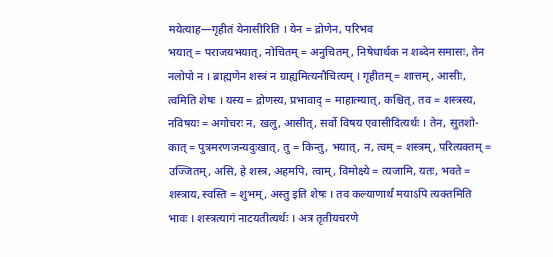मयेत्याह—गृहीतं येनासीरिति । येन = द्रोणेन, परिभव
भयात् = पराजयभयात्, नोचितम् = अनुचितम्, निषेधार्थक न शब्देन समासः, तेन
नलोपो न । ब्राह्मणेन शस्त्रं न ग्राह्यमित्यनौचित्यम् । गृहीतम् = शात्तम्, आसीः,
त्वमिति शेषः । यस्य = द्रोणस्य, प्रभावाद् = माहात्म्यात्, कश्चित्, तव = शस्त्रस्य,
नविषयः = अगोचरः न, खलु, आसीत्, सर्वो विषय एवासीदित्यर्थः । तेन, सुतशो-
कात् = पुत्रमरणजन्यदुःखात्, तु = किन्तु, भयात्, न, त्वम् = शस्त्रम्, परित्यक्तम् =
उज्जितम्, असि, हे शस्त्र, अहमपि, त्वाम्, विमोक्ष्ये = त्यजामि, यतः, भवते =
शस्त्राय, स्वस्ति = शुभम्, अस्तु इति शेषः । तव कल्याणार्थं मयाऽपि त्यक्तमिति
भावः । शस्त्रत्यागं नाटयतीत्यर्थः । अत्र तृतीयचरणे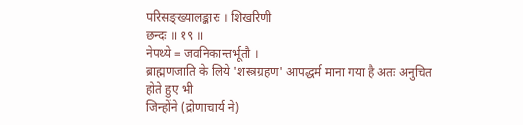परिसङ्ख्यालङ्कारः । शिखरिणी
छन्दः ॥ १९ ॥
नेपथ्ये = जवनिकान्तर्भूतौ ।
ब्राह्मणजाति के लिये 'शस्त्रग्रहण' आपद्धर्म माना गया है अतः अनुचित होते हुए भी
जिन्होंने (द्रोणाचार्य ने)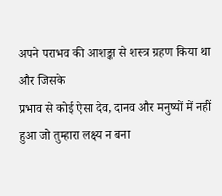अपने पराभव की आशङ्का से शस्त्र ग्रहण किया था और जिसके
प्रभाव से कोई ऐसा देव, दानव और मनुष्यों में नहीं हुआ जो तुम्हारा लक्ष्य न बना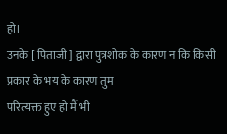हो।
उनके [ पिताजी ] द्वारा पुत्रशोक के कारण न कि किसी प्रकार के भय के कारण तुम
परित्यक्त हुए हो मैं भी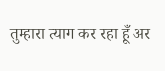तुम्हारा त्याग कर रहा हूँ अर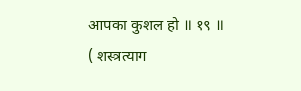आपका कुशल हो ॥ १९ ॥
( शस्त्रत्याग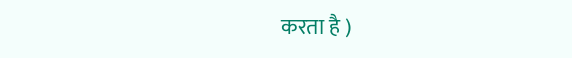करता है )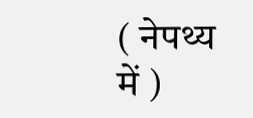( नेपथ्य में )